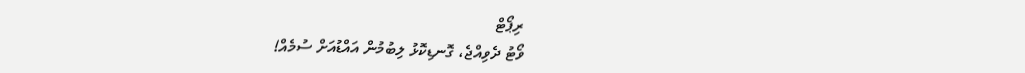ރިޕޯޓް
ވޯޓު ދެވިއްޖެ، ގޮނޑިކޮޅު ލިބުމުން އައްޑުއަށް ސުމެއް!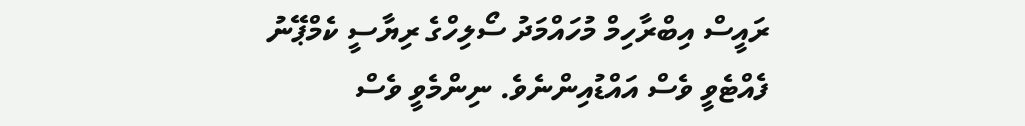ރައީސް އިބްރާހިމް މުހައްމަދު ސޯލިހްގެ ރިޔާސީ ކެމްޕޭނު ފެއްޓެވީ ވެސް އައްޑުއިންނެވެ. ނިންމެވީ ވެސް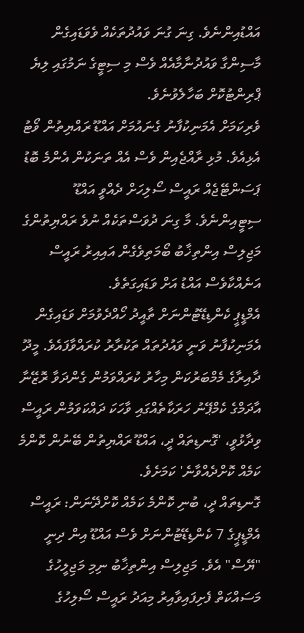އައްޑުއިންނެވެ. ގިނަ ގުނަ ވައުދުތަކެއް ވެވަޑައިގެން މާސިންގާ ވައުދުނާމާއެއް ވެސް މި ސިޓީގެ ނަމުގައި ލިޔެ ޕްރިންޓުކޮށް ބަހާލެވުނެވެ.
ވެރިކަމަށް އެމަނިކުފާނު ގެނައުމަށް އައްޑޫ ރައްޔިތުން ވޯޓު އެޅިއެވެ. މުޅި ރާއްޖެއިން ވެސް އެއް ތަނަކުން އެންމެ ބޮޑު ޕަސަންޓޭޖެއް ރައީސް ސޯލިހަށް ދެއްވީ އައްޑޫ ސިޓީއިންނެވެ. މާ ގިނަ ދުވަސްތަކެއް ނުވެ ރައްޔިތުންގެ މަޖިލިސް އިންތިޚާބު ބޯމަތިވެގެން އައިއިރު ރައީސް އަނެއްކާވެސް އައްޑު އަށް ވަޑައިގަތެވެ.
އެމްޑީޕީ ކެންޑިޑޭޓުންނަށް ތާއީދު ހޯއްދެވުމަށް ވަޑައިގެން އެމަނިކުފާނު ވަނީ ވައުދުތައް ތަކުރާރު ކުރައްވާފައެވެ. މީދޫ ދާއިރާގެ މެމްބަރުކަން މިހާރު ކުރައްވަމުން ގެންދަވާ ރޮޒޭނާ އާދަމްގެ ކެމްޕޭނު ހަރަކާތެއްގައި ވާހަކަ ދައްކަވަމުން ރައީސް ވިދާޅުވީ، 'ގޮނޑިތައް ދީ، އައްޑޫ ރައްޔިތުން ބޭނުން ކޮންމެ ކަމެއް ކޮށްދެއްވާނެ' ކަމަށެވެ.
ގޮނޑިތައް ދީ، ބުނި ކޮންމެ ކަމެއް ކޮށްދޭނަން: ރައީސް
އެމްޑީޕީގެ 7 ކެންޑިޑޭޓުންނަށް ވެސް އައްޑޫ އިން ދިނީ "ޔޭސް" އެވެ. މަޖިލިސް އިންތިޚާބު ނިމި މަޖިލީހުގެ މަސައްކަތް ފެށިފައިވާއިރު މިއަދު ރައީސް ސޯލިހުގެ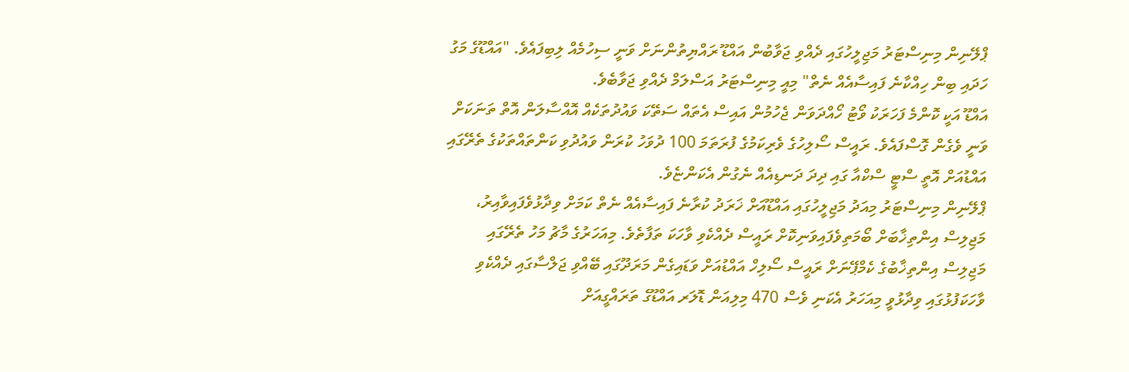ޕްލޭނިން މިނިސްޓަރު މަޖިލީހުގައި ދެއްވި ޖަވާބުން އައްޑޫ ރައްޔިތުންނަށް ވަނީ ސިހުމެއް ލިބިފައެވެ. "އައްޑޫގެ މަގު ހަދައި ބިން ހިއްކާނެ ފައިސާއެއް ނެތް" މިއީ މިނިސްޓަރު އަސްލަމް ދެއްވި ޖަވާބެވެ.
އައްޑޫ އަކީ ކޮންމެ ފަހަރަކު ވޯޓު ހޯއްދަވަން ޖެހުމުން އައިސް އެތައް ސަތޭކަ ވައުދުތަކެއް އޮއްސާލަން އޮތް ތަނަކަށް ވަނީ ވެގެން ގޮސްފައެވެ. ރައީސް ސޯލިހުގެ ވެރިކަމުގެ ފުރަތަމަ 100 ދުވަހު ކުރަން ވައުދުވި ކަންތައްތަކުގެ ތެރޭގައި އައްޑުއަށް އޮތީ ސްޓީ ސްކްއާ ގައި ދިދަ ދަނޑިއެއް ނެގުން އެކަންޏެވެ.
ޕްލޭނިން މިނިސްޓަރު މިއަދު މަޖިލީހުގައި އައްޑޫއަށް ޚަރަދު ކުރާނެ ފައިސާއެއް ނެތް ކަމަށް ވިދާޅުވެފައިވާއިރު، މަޖިލިސް އިންތިޚާބަށް ބޯމަތިވެފައިވަނިކޮށް ރައީސް ދެއްކެވި ވާހަކަ ތަފާތެވެ. މިއަހަރުގެ މާޗު މަހު ތެރޭގައި މަޖިލިސް އިންތިޚާބުގެ ކެމްޕޭނަށް ރައީސް ސޯލިހް އައްޑުއަށް ވަޑައިގެން މަރަދޫގައި ބޭއްވި ޖަލްސާގައި ދެއްކެވި ވާހަކަފުޅުގައި ވިދާޅުވީ މިއަހަރު އެކަނި ވެސް 470 މިލިއަން ޑޮލަރ އައްޑޫގެ ތަރައްގީއަށް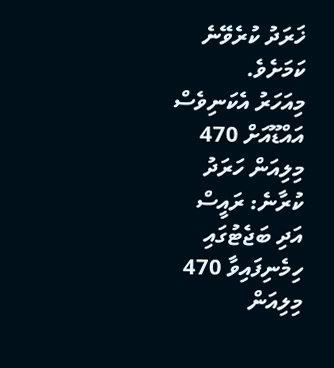ޚަރަދު ކުރެވޭނެ ކަމަށެވެ.
މިއަހަރު އެކަނިވެސް އައްޑޫއަށް 470 މިލިއަން ހަރަދު ކުރާނެ: ރައީސް
އަދި ބަޖެޓުގައި ހިމެނިފައިވާ 470 މިލިއަން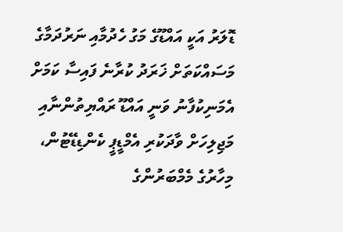ޑޮލަރު އަކީ އައްޑޫގެ މަގު ހެދުމާއި ނަރުދަމާގެ މަސައްކަތަށް ޚަރަދު ކުރާނެ ފައިސާ ކަމަށް އެމަނިކުފާނު ވަނީ އައްޑޫ ރައްޔިތުންނާއި މަޖިލިހަށް ވާދަކުރި އެމްޑީޕީ ކެންޑިޑޭޓުން، މިހާރުގެ މެމްބަރުންގެ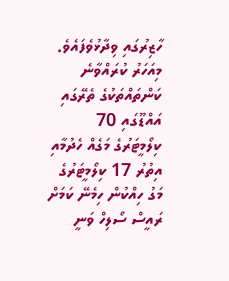ހާޒިރުގައި ވިދާޅުވެފައެވެ.
މިއަހަރު ކުރައްވާނެ ކަންތައްތަކުގެ ތެރޭގައި އައްޑޫގައި 70 ކިލޯމީޓަރުގެ މަގެއް ހެދުމާއި އިތުރު 17 ކިލޯމީޓަރުގެ މަގު ހިއްކުން ހިމެނޭ ކަމަށް ރައީސް ސޯލިހް ވަނީ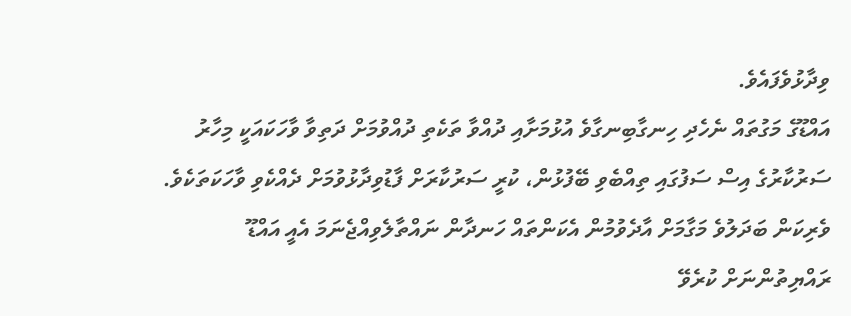ވިދާޅުވެފައެވެ.
އައްޑޫގެ މަގުތައް ނެހެދި ހިނގާބިނގާވެ އުޅުމަށާއި ދުއްވާ ތަކެތި ދުއްވުމަށް ދަތިވާ ވާހަކައަކީ މިހާރު ސަރުކާރުގެ އިސް ސަފުގައި ތިއްބެވި ބޭފުޅުން، ކުރީ ސަރުކާރަށް ފާޑުވިދާޅުވުމަށް ދެއްކެވި ވާހަކަތަކެވެ. ވެރިކަން ބަދަލުވެ މަގާމަށް އާދެވުމުން އެކަންތައް ހަނދާން ނައްތާލެވިއްޖެނަމަ އެއީ އައްޑޫ ރައްޔިތުންނަށް ކުރެވޭ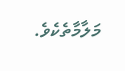މަލާމާތެކެވެ.